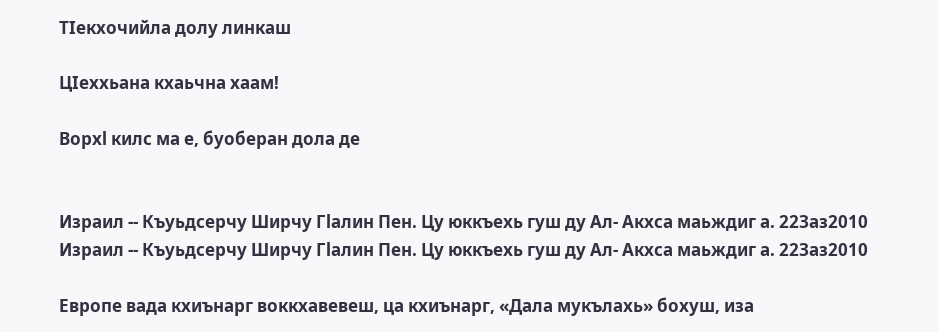ТIекхочийла долу линкаш

ЦIеххьана кхаьчна хаам!

Ворхl килс ма е, буоберан дола де


Израил -- Къуьдсерчу Ширчу Гlалин Пен. Цу юккъехь гуш ду Ал- Aкхса маьждиг а. 22Заз2010
Израил -- Къуьдсерчу Ширчу Гlалин Пен. Цу юккъехь гуш ду Ал- Aкхса маьждиг а. 22Заз2010

Европе вада кхиънарг воккхавевеш, ца кхиънарг, «Дала мукълахь» бохуш, иза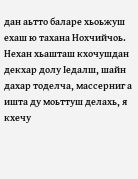дан аьтто баларе хьоьжуш ехаш ю тахана Нохчийчоь. Нехан хьашташ кхочушдан декхар долу Iедалш, шайн дахар тоделча, массерниг а ишта ду моьттуш делахь, я кхечу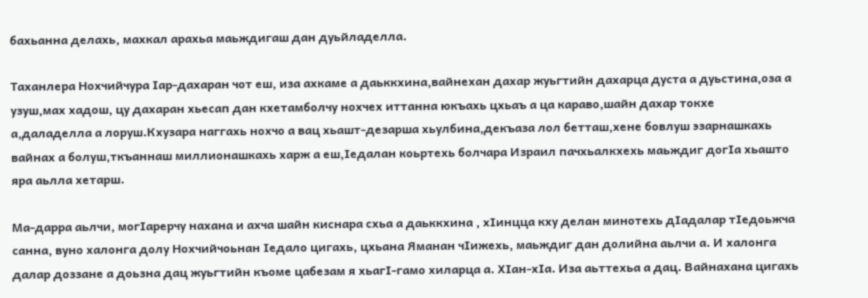бахьанна делахь, махкал арахьа маьждигаш дан дуьйладелла.

Таханлера Нохчийчура Iар-дахаран чот еш, иза ахкаме а даьккхина,вайнехан дахар жуьгтийн дахарца дуста а дуьстина,оза а узуш,мах хадош, цу дахаран хьесап дан кхетамболчу нохчех иттанна юкъахь цхьаъ а ца караво,шайн дахар токхе а,даладелла а лоруш.Кхузара наггахь нохчо а вац хьашт-дезарша хьулбина,декъаза лол бетташ,хене бовлуш эзарнашкахь вайнах а болуш,ткъаннаш миллионашкахь харж а еш,Iедалан коьртехь болчара Израил пачхьалкхехь маьждиг догIа хьашто яра аьлла хетарш.

Ма-дарра аьлчи, могIарерчу нахана и ахча шайн киснара схьа а даьккхина , хIинцца кху делан минотехь дIадалар тIедоьжча санна, вуно халонга долу Нохчийчоьнан Iедало цигахь, цхьана Яманан чIижехь, маьждиг дан долийна аьлчи а. И халонга далар доззане а доьзна дац жуьгтийн къоме цабезам я хьагI-гамо хиларца а. ХIан-хIа. Иза аьттехьа а дац. Вайнахана цигахь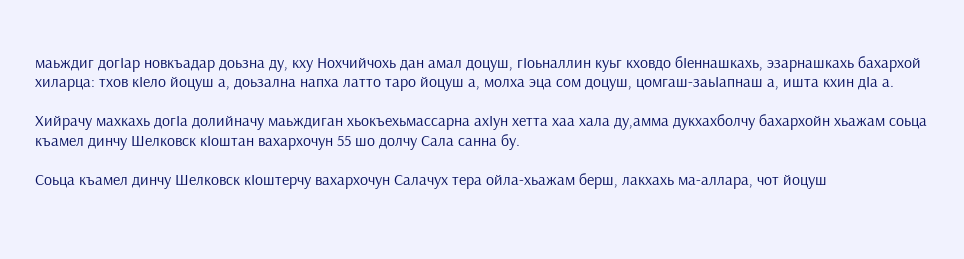маьждиг догIар новкъадар доьзна ду, кху Нохчийчохь дан амал доцуш, гIоьналлин куьг кховдо бIеннашкахь, эзарнашкахь бахархой хиларца: тхов кIело йоцуш а, доьзална напха латто таро йоцуш а, молха эца сом доцуш, цомгаш-заьIапнаш а, ишта кхин дIа а.

Хийрачу махкахь догIа долийначу маьждиган хьокъехьмассарна ахIун хетта хаа хала ду,амма дукхахболчу бахархойн хьажам соьца къамел динчу Шелковск кIоштан вахархочун 55 шо долчу Сала санна бу.

Соьца къамел динчу Шелковск кIоштерчу вахархочун Салачух тера ойла-хьажам берш, лакхахь ма-аллара, чот йоцуш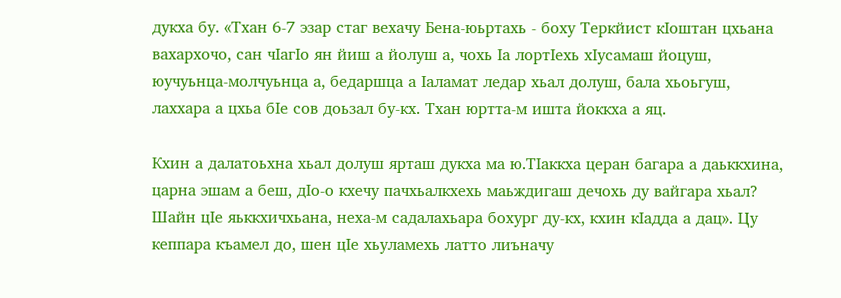дукха бу. «Тхан 6-7 эзар стаг вехачу Бена-юьртахь - боху Теркйист кIоштан цхьана вахархочо, сан чIагIо ян йиш а йолуш а, чохь Iа лортIехь хIусамаш йоцуш, юучуьнца-молчуьнца а, бедаршца а Iаламат ледар хьал долуш, бала хьоьгуш, лаххара а цхьа бIе сов доьзал бу-кх. Тхан юртта-м ишта йоккха а яц.

Кхин а далатоьхна хьал долуш ярташ дукха ма ю.ТIаккха церан багара а даьккхина, царна эшам а беш, дIо-о кхечу пачхьалкхехь маьждигаш дечохь ду вайгара хьал? Шайн цIе яьккхичхьана, неха-м садалахьара бохург ду-кх, кхин кIадда а дац». Цу кеппара къамел до, шен цIе хьуламехь латто лиъначу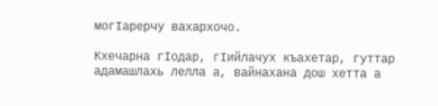могIарерчу вахархочо.

Кхечарна гIодар, гIийлачух къахетар, гуттар адамашлахь лелла а, вайнахана дош хетта а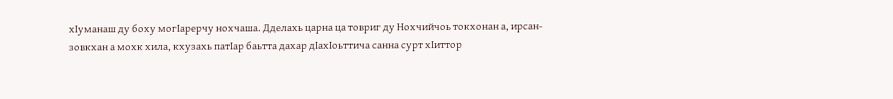хIуманаш ду боху могIарерчу нохчаша. Дделахь царна ца товриг ду Нохчийчоь токхонан а, ирсан-зовкхан а мохк хила, кхузахь патIар баьтта дахар дIахIоьттича санна сурт хIиттор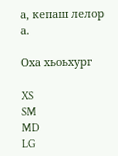а, кепаш лелор а.

Оха хьоьхург

XS
SM
MD
LG